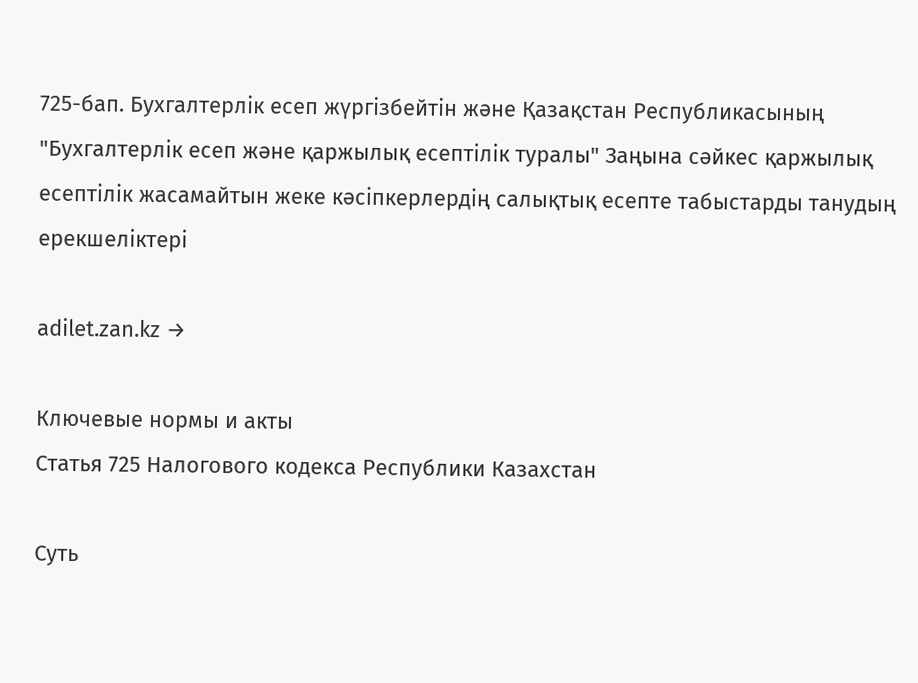725-бап. Бухгалтерлік есеп жүргізбейтін және Қазақстан Республикасының "Бухгалтерлік есеп және қаржылық есептілік туралы" Заңына сәйкес қаржылық есептілік жасамайтын жеке кәсіпкерлердің салықтық есепте табыстарды танудың ерекшеліктері

adilet.zan.kz →

Ключевые нормы и акты
Статья 725 Налогового кодекса Республики Казахстан

Суть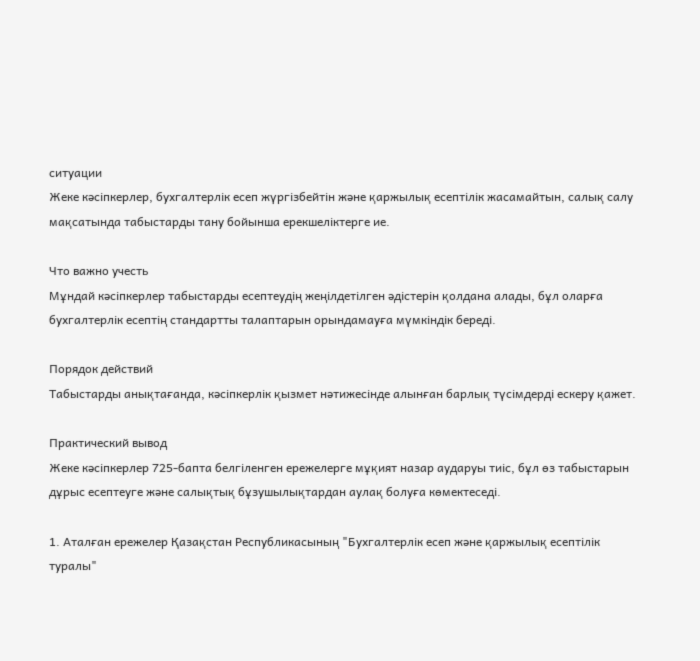ситуации
Жеке кәсіпкерлер, бухгалтерлік есеп жүргізбейтін және қаржылық есептілік жасамайтын, салық салу мақсатында табыстарды тану бойынша ерекшеліктерге ие.

Что важно учесть
Мұндай кәсіпкерлер табыстарды есептеудің жеңілдетілген әдістерін қолдана алады, бұл оларға бухгалтерлік есептің стандартты талаптарын орындамауға мүмкіндік береді.

Порядок действий
Табыстарды анықтағанда, кәсіпкерлік қызмет нәтижесінде алынған барлық түсімдерді ескеру қажет.

Практический вывод
Жеке кәсіпкерлер 725-бапта белгіленген ережелерге мұқият назар аударуы тиіс, бұл өз табыстарын дұрыс есептеуге және салықтық бұзушылықтардан аулақ болуға көмектеседі.

1. Аталған ережелер Қазақстан Республикасының "Бухгалтерлік есеп және қаржылық есептілік туралы"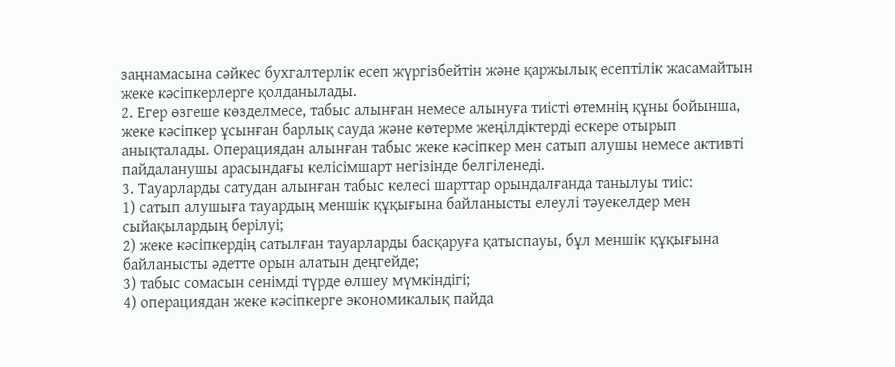заңнамасына сәйкес бухгалтерлік есеп жүргізбейтін және қаржылық есептілік жасамайтын жеке кәсіпкерлерге қолданылады.
2. Егер өзгеше көзделмесе, табыс алынған немесе алынуға тиісті өтемнің құны бойынша, жеке кәсіпкер ұсынған барлық сауда және көтерме жеңілдіктерді ескере отырып анықталады. Операциядан алынған табыс жеке кәсіпкер мен сатып алушы немесе активті пайдаланушы арасындағы келісімшарт негізінде белгіленеді.
3. Тауарларды сатудан алынған табыс келесі шарттар орындалғанда танылуы тиіс:
1) сатып алушыға тауардың меншік құқығына байланысты елеулі тәуекелдер мен сыйақылардың берілуі;
2) жеке кәсіпкердің сатылған тауарларды басқаруға қатыспауы, бұл меншік құқығына байланысты әдетте орын алатын деңгейде;
3) табыс сомасын сенімді түрде өлшеу мүмкіндігі;
4) операциядан жеке кәсіпкерге экономикалық пайда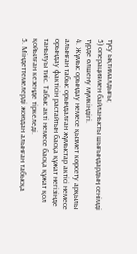түсу ықтималдығы;
5) операциямен байланысты шығындардың сенімді түрде өлшену мүмкіндігі.
4. Жұмыс орындау немесе қызмет көрсету арқылы алынған табыс орындалған жұмыстар актісі немесе орындау фактісін растайтын басқа құжат негізінде танылуы тиіс. Табыс акті немесе басқа құжат қол қойылған кезеңде тіркеледі.
5. Міндеттемелерді жоюдан алынған табысқа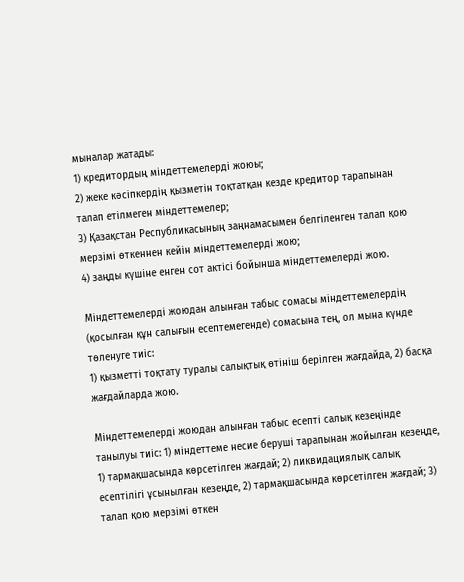мыналар жатады:
1) кредитордың міндеттемелерді жоюы;
2) жеке кәсіпкердің қызметін тоқтатқан кезде кредитор тарапынан талап етілмеген міндеттемелер;
3) Қазақстан Республикасының заңнамасымен белгіленген талап қою мерзімі өткеннен кейін міндеттемелерді жою;
4) заңды күшіне енген сот актісі бойынша міндеттемелерді жою.

Міндеттемелерді жоюдан алынған табыс сомасы міндеттемелердің (қосылған құн салығын есептемегенде) сомасына тең, ол мына күнде төленуге тиіс:
1) қызметті тоқтату туралы салықтық өтініш берілген жағдайда, 2) басқа жағдайларда жою.

Міндеттемелерді жоюдан алынған табыс есепті салық кезеңінде танылуы тиіс: 1) міндеттеме несие беруші тарапынан жойылған кезеңде, 1) тармақшасында көрсетілген жағдай; 2) ликвидациялық салық есептілігі ұсынылған кезеңде, 2) тармақшасында көрсетілген жағдай; 3) талап қою мерзімі өткен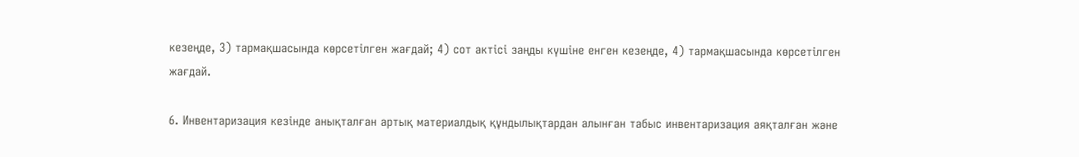кезеңде, 3) тармақшасында көрсетілген жағдай; 4) сот актісі заңды күшіне енген кезеңде, 4) тармақшасында көрсетілген жағдай.

6. Инвентаризация кезінде анықталған артық материалдық құндылықтардан алынған табыс инвентаризация аяқталған және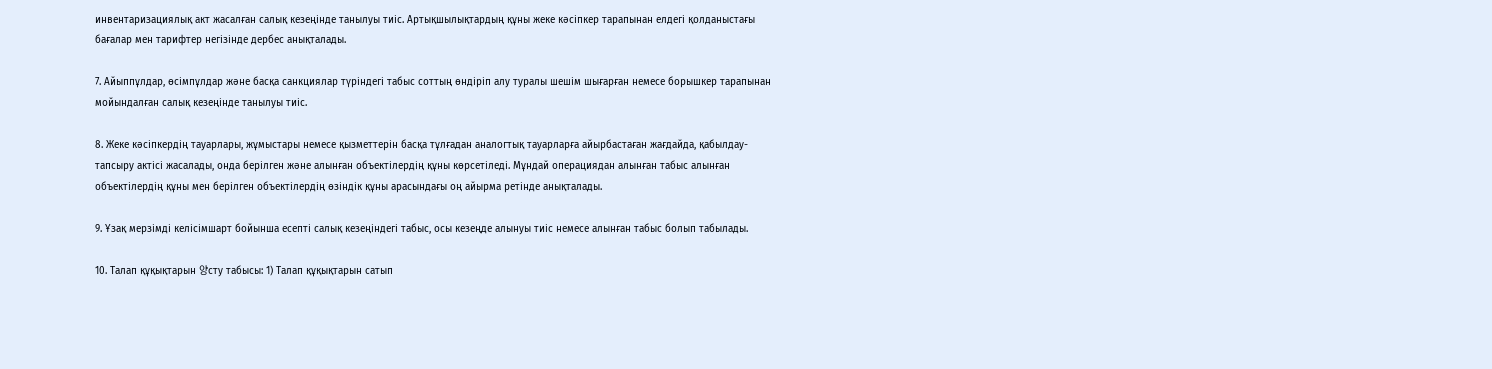инвентаризациялық акт жасалған салық кезеңінде танылуы тиіс. Артықшылықтардың құны жеке кәсіпкер тарапынан елдегі қолданыстағы бағалар мен тарифтер негізінде дербес анықталады.

7. Айыппұлдар, өсімпұлдар және басқа санкциялар түріндегі табыс соттың өндіріп алу туралы шешім шығарған немесе борышкер тарапынан мойындалған салық кезеңінде танылуы тиіс.

8. Жеке кәсіпкердің тауарлары, жұмыстары немесе қызметтерін басқа тұлғадан аналогтық тауарларға айырбастаған жағдайда, қабылдау-тапсыру актісі жасалады, онда берілген және алынған объектілердің құны көрсетіледі. Мұндай операциядан алынған табыс алынған объектілердің құны мен берілген объектілердің өзіндік құны арасындағы оң айырма ретінде анықталады.

9. Ұзақ мерзімді келісімшарт бойынша есепті салық кезеңіндегі табыс, осы кезеңде алынуы тиіс немесе алынған табыс болып табылады.

10. Талап құқықтарын 양сту табысы: 1) Талап құқықтарын сатып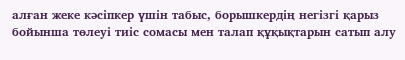алған жеке кәсіпкер үшін табыс, борышкердің негізгі қарыз бойынша төлеуі тиіс сомасы мен талап құқықтарын сатып алу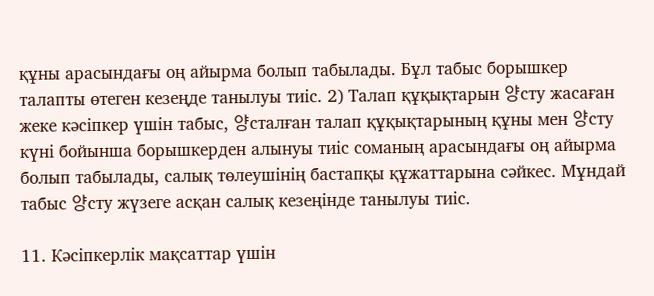құны арасындағы оң айырма болып табылады. Бұл табыс борышкер талапты өтеген кезеңде танылуы тиіс. 2) Талап құқықтарын 양сту жасаған жеке кәсіпкер үшін табыс, 양сталған талап құқықтарының құны мен 양сту күні бойынша борышкерден алынуы тиіс соманың арасындағы оң айырма болып табылады, салық төлеушінің бастапқы құжаттарына сәйкес. Мұндай табыс 양сту жүзеге асқан салық кезеңінде танылуы тиіс.

11. Кәсіпкерлік мақсаттар үшін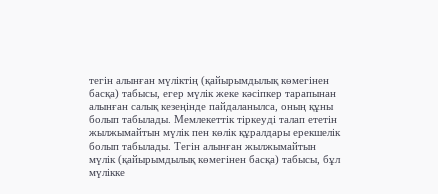тегін алынған мүліктің (қайырымдылық көмегінен басқа) табысы, егер мүлік жеке кәсіпкер тарапынан алынған салық кезеңінде пайдаланылса, оның құны болып табылады. Мемлекеттік тіркеуді талап ететін жылжымайтын мүлік пен көлік құралдары ерекшелік болып табылады. Тегін алынған жылжымайтын мүлік (қайырымдылық көмегінен басқа) табысы, бұл мүлікке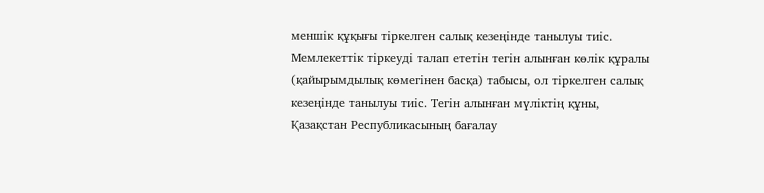меншік құқығы тіркелген салық кезеңінде танылуы тиіс. Мемлекеттік тіркеуді талап ететін тегін алынған көлік құралы (қайырымдылық көмегінен басқа) табысы, ол тіркелген салық кезеңінде танылуы тиіс. Тегін алынған мүліктің құны, Қазақстан Республикасының бағалау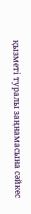қызметі туралы заңнамасына сәйкес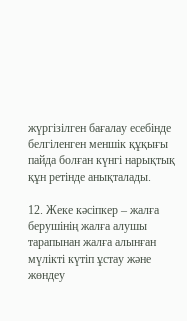жүргізілген бағалау есебінде белгіленген меншік құқығы пайда болған күнгі нарықтық құн ретінде анықталады.

12. Жеке кәсіпкер – жалға берушінің жалға алушы тарапынан жалға алынған мүлікті күтіп ұстау және жөндеу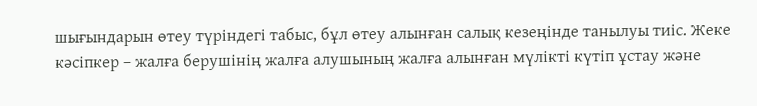шығындарын өтеу түріндегі табыс, бұл өтеу алынған салық кезеңінде танылуы тиіс. Жеке кәсіпкер – жалға берушінің жалға алушының жалға алынған мүлікті күтіп ұстау және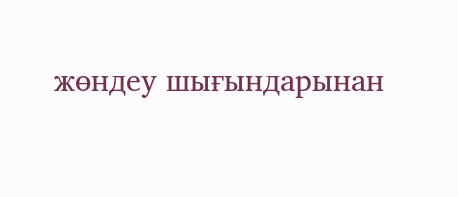жөндеу шығындарынан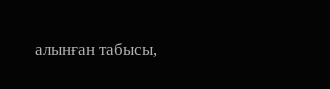алынған табысы,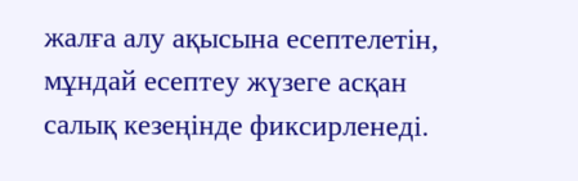жалға алу ақысына есептелетін, мұндай есептеу жүзеге асқан салық кезеңінде фиксирленеді.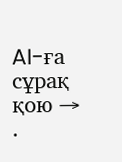AI-ға сұрақ қою →
.